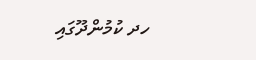ހދ ކުމުންދޫގައި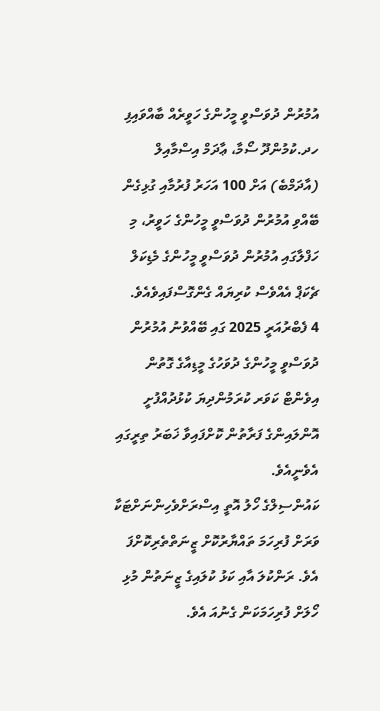އުމުރުން ދުވަސްވީ މީހުންގެ ހަވީރެއް ބާއްވައިފި
ހދ.ކުމުންދޫ ސޯމާ، ޢާދަމް އިސްމާއިލް (އާދަމްބެ) އަށް 100 އަހަރު ފުރުމާއި ގުޅިގެން ބޭއްވި އުމުރުން ދުވަސްވީ މީހުންގެ ހަވީރު، މި ހަފްލާގައި އުމުރުން ދުވަސްވީ މީހުންގެ މެޑިކަލް ޗެކަޕް އެއްވެސް ކުރިޔައް ގެންގޮސްފައިވެއެވެ.
4 ފެބްރުއަރީ 2025 ގައި ބޭއްވުނު އުމުރުން ދުވަސްވީ މީހުންގެ ދުވަހުގެ މީޑިއާގެ ގޮތުން އިވެންޓް ކަވަރ ކުރަމުންދިޔަ ކުޅުދުއްފުށީ އޮންލައިންގެ ފަރާތުން ކޮށްފައިވާ ޚަބަރު ތިރީގައި އެވެނީއެވެ.
ކައުންސިލްގެ ހޯލު އޮތީ އިސްރަށްވެހިންނަށްޓަކާ ވަރަށް ފުރިހަމަ ތައްޔާރުކޮށް ޒީނަތްތެރިކޮށްފަ އެވެ. ރަންކުލަ އާއި ކަޅު ކުލައިގެ ޒީނަތުން މުޅި ހޯލަށް ފުރިހަމަކަން ގެނުއަ އެވެ.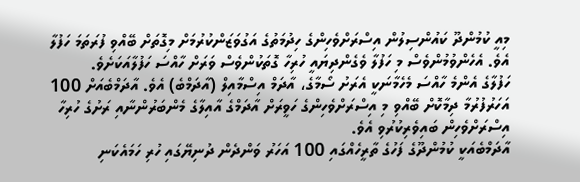މިއީ ކުމުންދޫ ކައުންސިލުން އިސްރަށްވެހިންގެ ހިދުމަތުގެ އަގުވަޒަންކުރުމަށް މިގޮތަށް ބޭއްވި ފުރަތަމަ ހަފުލާ އެވެ. އެހެންވުމުންވެސް މި ހަފުލާ ވެގެންދިޔައީ ހުރިހާ ގޮތަކުންވެސް ވަރަށް ހާއްސަ ހަފުލާއަކަށެވެ.
ހަފުލާގެ އެންމެ ހާއްސަ މެހެމާނަކީ އެރަށު ސޯމާގެ، އާދަމް އިސްމާއިލް (އާދަމްބެ) އެވެ. އާދަމްބެއަށް 100 އަހަރުފުރުމާ ދިމާކޮށް ބޭއްވި މި އިސްރަށްވެހިންގެ ހަވީރަށް އާދަމްގެ އާއިލާގެ މެންބަރުންނާއި ރަށުގެ ހުރިހާ އިސްރަށްވެހިން ބައިވެރިކުރުވި އެވެ.
އާދަމްބެއަކީ ކުމުންދޫގެ ފަހުގެ ތާރީހެއްގައި 100 އަހަރު ވަންދެން ދުނިޔޭގައި ހުރި ހަމައެކަނި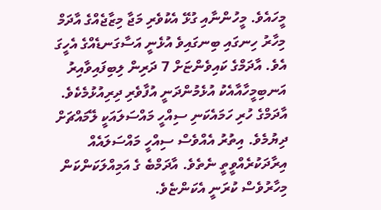މީހައެވެ. މީހުންނާއި ގުޅޭ އެކުވެރި މަޖާ މިޒާޖެއްގެ އާދަމް މިހާރު ހިނގައި ބިނގައިވެ އުޅެނީ އަސާގަނޑެއްގެ އެހީގަ އެވެ. އާދަމްގެ ކައިވެންޏަށް 7 ދަރިން ލިބިފައިވާއިރު އަނބިމީހާއާއެކު އުޅެމުންދަނީ އުފާވެރި ދިރިއުޅުމެކެވެ.
އާދަމްގެ ހުރި ހަމައެކަނި ސިއްހީ މައްސަލައަކީ ލޭމައްޗަށް ދިޔުމެވެ. އިތުރު އެއްވެސް ސިއްހީ މައްސަލައެއް އިރާދަކުރެއްވީތީ ނެތެވެ. އާދަމްބެ ގެ އަމިއްލަކަންކަން މިހާރުވެސް ކުރަނީ އެކަންޏެވެ.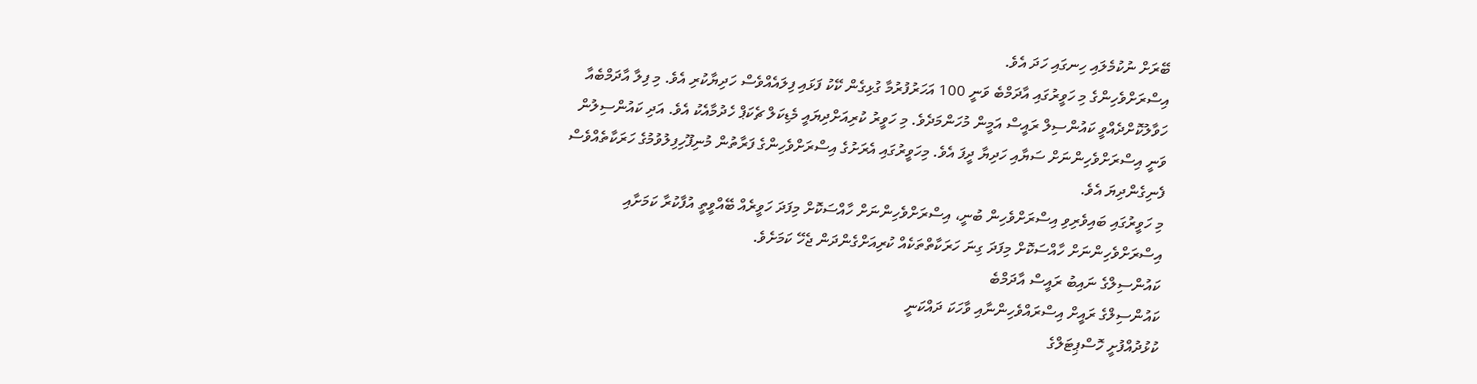ބޭރަށް ނުކުމެލައި ހިނގައި ހަދަ އެވެ.
އިސްރަށްވެހިންގެ މި ހަވީރުގައި އާދަމްބެ ވަނީ 100 އަހަރުފުރުމާ ގުޅިގެން ކޭކު ފަޅައި ފިލައެއްވެސް ހަދިޔާކުރި އެވެ. މި ފިލާ އާދަމްބެއާ ހަވާލުކޮށްދެއްވީ ކައުންސިލް ރައީސް އަމީން މުހަންމަދެވެ. މި ހަވީރު ކުރިއަށްދިޔައީ މެޑިކަލް ޗެކަޕް ހެދުމާއެކު އެވެ. އަދި ކައުންސިލުން ވަނީ އިސްރަށްވެހިންނަށް ސަޔާއި ހަދިޔާ ދީފަ އެވެ. މިހަވީރުގައި އެރަށުގެ އިސްރަށްވެހިންގެ ފަރާތުން މުނިފޫހިފިލުވުމުގެ ހަރަކާތެއްވެސް ފެނިގެންދިޔަ އެވެ.
މި ހަވީރުގައި ބައިވެރިވި އިސްރަށްވެހިން ބުނީ، އިސްރަށްވެހިންނަށް ހާއްސަކޮށް މިފަދަ ހަވީރެއް ބޭއްވީތީ އުފާކުރާ ކަމަށާއި އިސްރަށްވެހިންނަށް ހާއްސަކޮށް މިފަދަ ގިނަ ހަރަކާތްތަކެއް ކުރިއަށްގެންދަން ޖެހޭ ކަމަށެވެ.
ކައުންސިލްގެ ނައިބު ރައީސް އާދަމްބެ
ކައުންސިލްގެ ރައީށް އިސްރައްވެހިންނާއި ވާހަކަ ދައްކަނީ
ކުޅުދުއްފުށީ ހޮސްޕިޓަލްގެ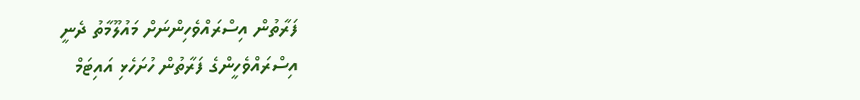ފަރާތުން އިސްރައްވެހިންނަށް މައުލޫމާތު ދެނީ
އިސްރައްވެހީންގެ ފަރާތުން ހުށަހެޅި އައިޓަމް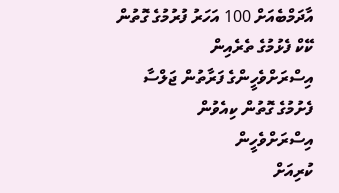އާދަމްބެއަށް 100 އަހަރު ފުރުމުގެ ގޮތުން ކޭކް ފެޅުމުގެ ތެރެއިން
އިސްރަށްވެހީންގެ ފަރާތުން ޖަލްސާ ފެށުމުގެ ގޮތުން ކިއެވުން
އިސްރަށްވެހީން
ކުރިއަށް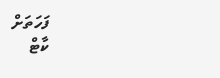ފަހަތަށް
ކާޓް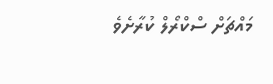މައްޗަށް ސްކްރޯލް ކުރާށެވެ